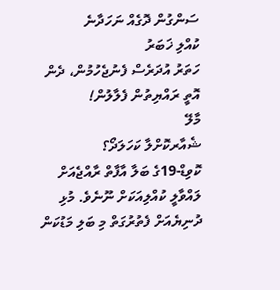ސަންގުން ދޮގެއް ނަހަދާނެ
ކުއްލި ޚަބަރު
ހަތަރު އުދަރެސް ފެނުޖެހުމުން، ދެން އޮތީ ރައްޔިތުން ފެލާލުން!
މާލޭ
ޝެއާރކޮށްލާ ކަހަލަދޯ؟
ކޮވިޑް-19ގެ ބަލާ އާފާތް ރާއްޖެއަށް ލައްވާލީ ކުއްލިއަކަށް ނޫނެވެ. މުޅި ދުނިޔެއަށް ފެތުރުގަތް މި ބަލި މަޑުކަން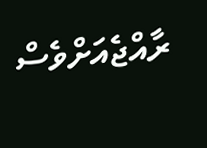ރާއްޖެއަށްވެސް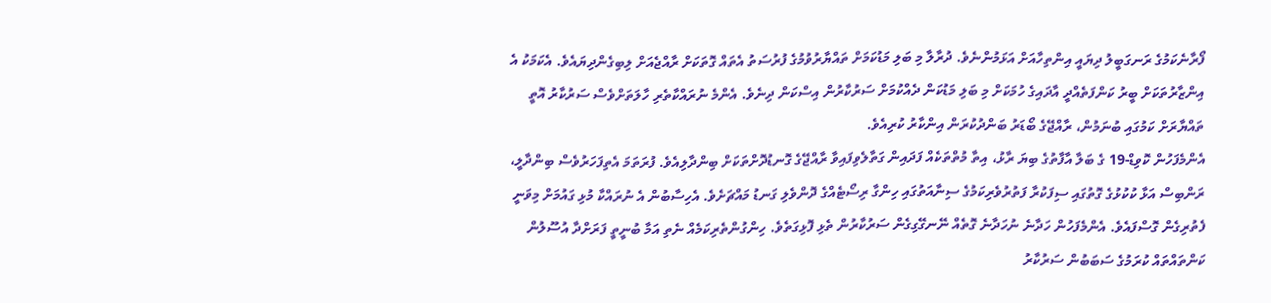ފޯރާނެކަމުގެ ރަނގަބީލު ދިޔައީ އިންތިހާއަށް އަޅަމުންނެވެ. ދުރާލާ މި ބަލި މަޑުކަމަށް ތައްޔާރުވުމުގެ ފުރުސަތު އެތައް ގޮތަކަށް ރާއްޖެއަށް ލިބިގެންދިޔައެވެ. އެކަމަކު އެ އިންޒާރުތަކަށް ބީރު ކަންފަތެއްދީ އާދައިގެ ހުމަކަށް މި ބަލި މަޑުކަން ދެއްކުމަށް ސަރުކާރުން އިސްކަން ދިނެވެ. އެންމެ ނުރައްކާތެރި ހާލަތަށްވެސް ސަރުކާރު އޮތީ ތައްޔާރަށް ކަމުގައި ބުނަމުން، ރާއްޖޭގެ ބޯޑަރު ބަންދުކުރަން އިންކާރު ކުރިއެވެ.
އެންމެފަހުން ކޮވިޑް-19 ގެ ބަލާ އާފާތުގެ ބިޔަ ރާޅު، އިތާ މުތްތަކެއް ފަދައިން ގަތާލެވިފައިވާ ރާއްޖޭގެ ގޮނޑުދޮށްތަކަށް ބިންދާލިއެވެ. ފުރަތަމަ އެތިފަހަރުވެސް ބިންދާލީ، ރަންބިސް އަޅާ ކުކުޅުގެ ގޮތުގައި ސިފަކުރާ ފަތުރުވެރިކަމުގެ ސިނާއަތުގައި ހިންގާ ރިސޯޓެއްގެ ދޮންވެލި ގަނޑު މައްޗަށެވެ. އެހިސާބުން އެ ނުރައްކާ މުޅި ގައުމަށް މިވަނީ ފެތުރިގެން ގޮސްފައެވެ. އެންމެފަހުން ހަދާނެ ނުހަދާނެ ގޮތެއް ނޭނގޭގިގެން ސަރުކާރުން ތެޅި ފޮޅިގަތެވެ. ހިންގުންތެރިކަމެއް ނެތި އަމާ ބުނީތީ ފަރަށްދާ އުސޫލުން ކަންތައްތައް ކުރަމުގެ ސަބަބުން ސަރުކާރު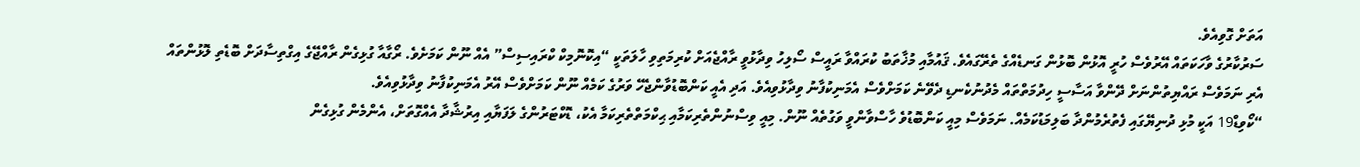އަތަށް ގޮވިއެވެ.
ސަރުކާރުގެ ވާހަކަތައް އޭރުވެސް ހުރީ އޮޅުން ބޮޅުން ގަނޑެއްގެ ތެރޭގައެވެ. ޤައުމާއި މުޚާތަބު ކުރައްވާ ރައީސް ސޯލިހު ވިދާޅުވީ ރާއްޖެއަށް ކުރިމަތިވި ހާލަތަކީ “އިކޮނޮމިކް ކްރައިސިސް” އެއް ނޫން ކަމަށެވެ. ރޯގާއާ ގުޅިގެން ރާއްޖޭގެ އިގްތިސާދަށް ބޮޑެތި ލޮޅުންތައް އެރި ނަމަވެސް ރައްޔިތުންނަށް ދޭންވާ އަސާސީ ހިދުމަތްތައް މެދުނުކެނޑި ދެވޭނެ ކަމަށްވެސް އެމަނިކުފާނު ވިދާޅުވިއެވެ. އަދި އެއީ ކަންބޮޑުވާންޖެހޭ ވަރުގެ ކަމެއް ނޫން ކަމަށްވެސް އޭރު އެމަނިކުފާނު ވިދާޅުވިއެވެ.
“ކޯވިޑް19 އަކީ މުޅި ދުނިޔޭގައި ފެތުރެމުންދާ ބަލިމަޑުކަމެއް. ނަމަވެސް މިއީ ކަންބޮޑުވެ ހާސްވާންވީ ވަގުތެއް ނޫން. މިއީ ވިސްނުންތެރިކަމާއި ޙިކްމަތްތެރިކަމާ އެކު، ޑޮކްޓަރުންގެ ލަފަޔާއި އިރުޝާދާ އެއްގޮތަށް، އެންމެން ގުޅިގެން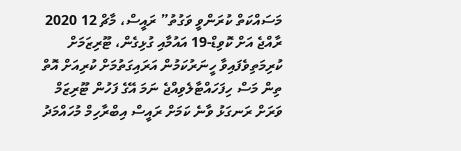މަސައްކަތް ކުރަންވީ ވަގުތު” ރައީސް، މާޗް 12 2020
ރާއްޖެ އަށް ކޮވިޑް-19 އައުމާއި ގުޅިގެން، ޓޫރިޒަމަށް ކުރިމަތިވެފައިވާ ހީނަރުކަމުން އަރައިގަތުމަށް ކުރިއަށް އޮތް ތިން މަސް ހިފަހައްޓާލެވިއްޖެ ނަމަ އޭގެ ފަހުން ޓޫރިޒަމް ވަރަށް ރަނގަޅު ވާނެ ކަމަށް ރައީސް އިބްރާހިމް މުހައްމަދު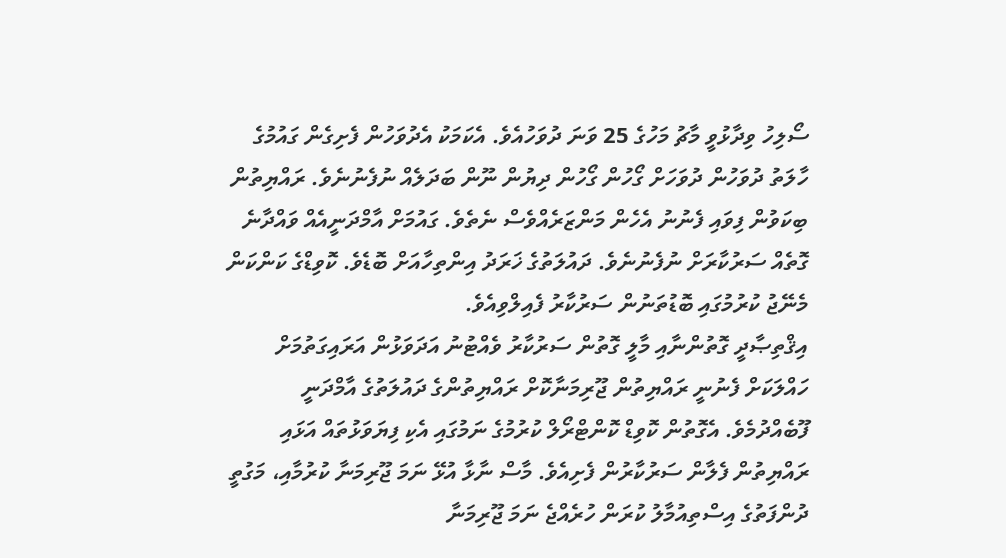ސޯލިހު ވިދާޅުވީ މާޗު މަހުގެ 25 ވަނަ ދުވަހުއެވެ. އެކަމަކު އެދުވަހުން ފެށިގެން ގައުމުގެ ހާލަތު ދުވަހުން ދުވަހަށް ގޯހުން ގޯހުން ދިޔުން ނޫން ބަދަލެއް ނުފެނުނެވެ. ރައްޔިތުން ބިކަވުން ފިވައި ފެނުނު އެހެން މަންޒަރެއްވެސް ނެތެވެ. ގައުމަށް އާމްދަނީއެއް ވައްދާނެ ގޮތެއް ސަރުކާރަށް ނުފެނުނެވެ. ދައުލަތުގެ ޚަރަދު އިންތިހާއަށް ބޮޑެވެ. ކޮވިޑްގެ ކަންކަން މެނޭޖު ކުރުމުގައި ބޮޑުތަނުން ސަރުކާރު ފެއިލްވިއެވެ.
އިޤްތިޞާދީ ގޮތުންނާއި މާލީ ގޮތުން ސަރުކާރު ވެއްޓުނު އަދަވަޅުން އަރައިގަތުމަށް ހައްލަކަށް ފެނުނީ ރައްޔިތުން ޖޫރިމަނާކޮށް ރައްޔިތުންގެ ދައުލަތުގެ އާމްދަނީ ފޫބެއްދުމެވެ. އެގޮތުން ކޮވިޑް ކޮންޓްރޯލް ކުރުމުގެ ނަމުގައި އެކި ފިޔަވަޅުތައް އަޅައި ރައްޔިތުން ފެލާން ސަރުކާރުން ފެށިއެވެ. މާސް ނާޅާ އުޅޭ ނަމަ ޖޫރިމަނާ ކުރުމާއި، މަގުތީ ދުންފަތުގެ އިސްތިއުމާލު ކުރަން ހުރެއްޖެ ނަމަ ޖޫރިމަނާ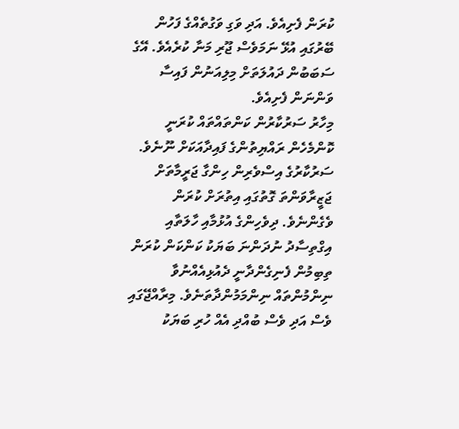ކުރަން ފެށިއެވެ. އަދި ވަގި ވަގުތެއްގެ ފަހުން ބޭރުގައި އުޅޭ ނަމަވެސް ޖޫރި މަނާ ކުރެއެވެ. އޭގެ ސަބަބުން ދައުލަތަށް މިލިއަނުން ފައިސާ ވަންނަން ފެށިއެވެ.
މިހާރު ސަރުކާރުން ކަންތައްތައް ކުރަނީ ކޮންމެހެން ރައްޔިތުންގެ ފައިދާއަކަށް ނޫނެވެ. ސަރުކާރުގެ އިސްވެރިން ހިންގާ ޖަރީމާތަށް ޖަޒީރާވަންތަ ގޮތުގައި އިތުރަށް ކުރަން ވެގެންނެވެ. ދިވެހިންގެ އުޅުމާއި ހާލަތާއި އިގްތިސާދު ނުދަންނަ ބަޔަކު ކަންކަން ކުރަން ތިބިމުން ފެނިގެންދާނީ ދެއުޅިއެއްނުވާ ނިންމުންތައް ނިންމަމުންދާތަނެވެ. މިރާއްޖޭގައި ވެސް އަދި ވެސް ބުއްދި އެއް ހުރި ބަޔަކު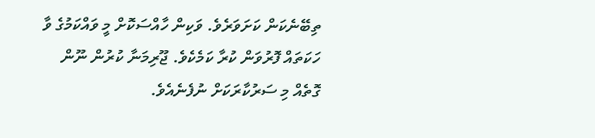ތިބޭނެކަން ކަށަވަރެވެ. ވަކިން ހާއްސަކޮށް މީ ވައްކަމުގެ ވާ ހަކަތައް ފޮރުވަން ކުރާ ކަމެކެވެ. ޖޫރިމަނާ ކުރުން ނޫން ގޮތެއް މި ސަރުކާރަކަށް ނުފެނެއެވެ.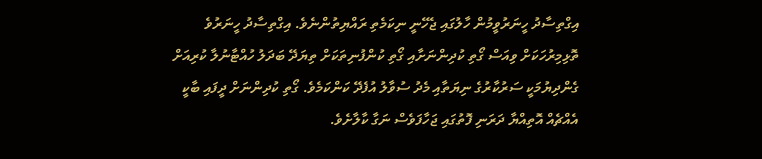އިގްތިސާދު ހީނަރުވީމުން ހާލުގައި ޖެހޭނީ ނިކަމެތި ރައްޔިތުންނެވެ. އިގްތިސާދު ހީނަރުވެ ތޮޅިމިރުހަކަށް ވިއަސް ގޯތި ކުދިންނަށާއި ގޯތި ކުންފުނިތަކަށް ތިޔަދޭ ބަދަލު ހުއްޓާނުލާ ކުރިއަށް ގެންދިޔުމަކީ ސަރުކާރުގެ ނިޔަތާއި މެދު ސުވާލު އުފެދޭ ކަންކަމެވެ. ގޯތި ކުދިންނަށް ދީފައި ބާކީ އެއްޗެއް އޮތިއްޔާ ދަރަނި ފޮތުގައި ޖަހާފަވެސް ނަގާ ކާލާށެވެ.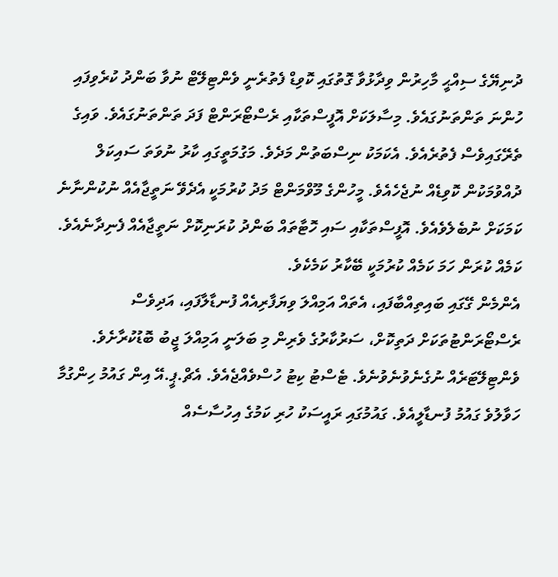ދުނިޔޭގެ ސިއްޙީ މާހިރުން ވިދާޅުވާ ގޮތުގައި ކޮވިޑް ފެތުރެނީ ވެންޓިލޭޓް ނުވާ ބަންދު ކުރެވިފައި ހުންނަ ތަންތަނުގައެވެ. މިސާލަކަށް އޮފީސްތަކާއި ރެސްޓޯރަންޓް ފަދަ ތަންތަނުގައެވެ. ވައިގެ ތެރޭގައިވެސް ފެތުރެއެވެ. އެކަމަކު ނިސްބަތުން މަދެވެ. މަގުމަތީގައި ކާރު ނުވަތަ ސައިކަލް ދުއްވުމަކުން ކޮވިޑެއް ނުޖެހެއެވެ. މީހުންގެ މޫވްމަންޓް މަދު ކުރުމަކީ އެދެވޭ ނަތީޖާއެއް ނުކުންނާނެ ކަމަކަށް ނުބެލެވެއެވެ. އޮފީސްތަކާއި ސައި ހޮޓާތައް ބަންދު ކުރަނިކޮށް ނަތީޖާއެއް ފެނިދާނެއެވެ. ކަމެއް ކުރަން ހަމަ ކަމެއް ކުރުމަކީ ބޭކާރު ކަމެކެވެ.
އެންމެން ގޭގައި ބައިތިއްބާފައި، އެތައް އަމިއްލަ ވިޔަފާރިއެއް ފުނޑާލާފައި، އަދިވެސް ރެސްޓޯރަންޓުތަކަށް ދަތިކޮށް، ސަރުކާރުގެ ވެރިން މި ބަލަނީ އަމިއްލަ ޖީބު ބޮޑުކުރާށެވެ. ވެންޓިލޭޓަރެއް ނުގެނެވުނެވުނެވެ. ޓެސްޓު ކިޓު ހުސްވެއްޖެއެވެ. އެޗް.ޕީ.އޭ އިން ގައުމު ހިންގުމާ ހަވާލުވެ ގައުމު ފުނޑާލީއެވެ. ގައުމުގައި ރައީސަކު ހުރި ކަމުގެ އިހުސާސެއް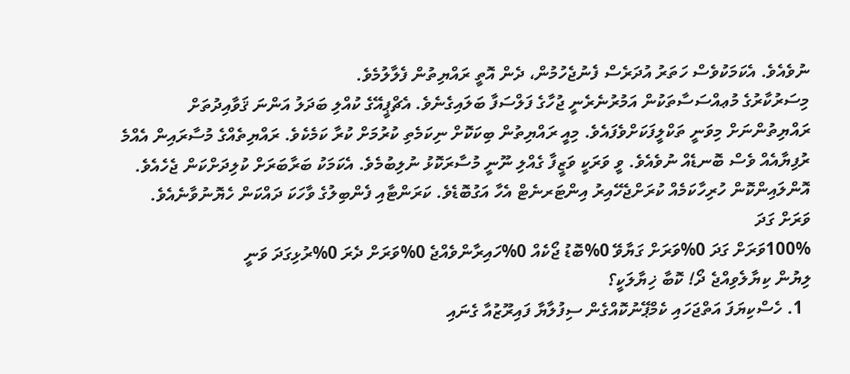ނުވެއެވެ. އެކަމަކުވެސް ހަތަރު އުދަރެސް ފެނުޖެހުމުން، ދެން އޮތީ ރައްޔިތުން ފެލާލުމެވެ.
މިސަރުކާރުގެ މުޢއްސަސާތަކުން އަމުރުނެރެނީ ޖުހާގެ ފަލްސަފާ ބަލައިގެނެވެ. އެޗްޕީއޭގެ ކުއްލި ބަދަލު އަންނަ ޤަވާއިދުތަށް ރައްޔިތުންނަށް މިވަނީ ތަކްލީފަކަށްވެފައެވެ. މިއީ ރައްޔިތުން ބިކަކޮށް ނިކަމެތި ކުރުމަށް ކުރާ ކަމެކެވެ. ރައްޔިތެއްގެ މުސާރައިން އެއްމެ ރުފިޔާއެއް ވެސް ބޮނޑެއް ނުވެއެވެ. ވީ ވަރަކީ ވަޒީފާ ގެއްލި ނޫނީ މުސާރަކޮޅު ނުލިބުމެވެ. އެކަމަކު ބަރާބަރަށް ކުލިދަށްކަން ޖެހެއެވެ. އޮންލައިންކޮން ހުރިހާކަމެއް ކުރަށްޖެހޭއިރު އިންޓަރނެޓް އެހާ އަގުބޮޑެވެ. ކަރަންޓާއި ފެންބިލުގެ ވާހަކަ ދައްކަން ހެޔޮނުވާނެއެވެ.
ވަރަށް ގަދަ
100%ވަރަށް ގަދަ 0%ވަރަށް ގަޔާވޭ 0%ބޮޑު ޖޯކެއް 0%ހައިރާންވެއްޖެ 0%ވަރަށް ދެރަ 0%ރުޅިގަދަ ވަނީ
ލިޔުން ކިޔާލެވިއްޖެ ދޯ! ކޮބާ ޚިޔާލަކީ؟
  1. ހެސްކިޔަފަ އަތްޖަހައި ކެމްޕޭނުކޮއްގެން ސިފުލާޔާ ފައިރޫޒުއާ ގެނައި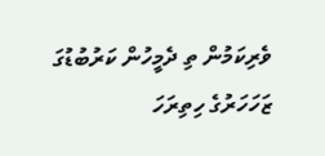ވެރިކަމުން ތި ދެމީހުން ކަރުބުޑުގަ ޒަހަހަރުގެ ހިތިރަހަ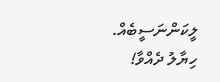ލީކަންނަސީބެއް.
ހިޔާލު ދެއްވާ!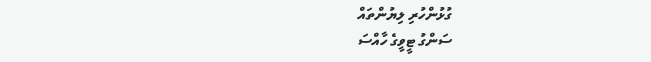ގުޅުންހުރި ލިޔުންތައް
ސަންގު ޓީވީގެ ހާއްސަ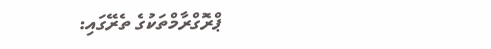ޕްރޮގްރާމްތަކުގެ ތެރޭގައި: